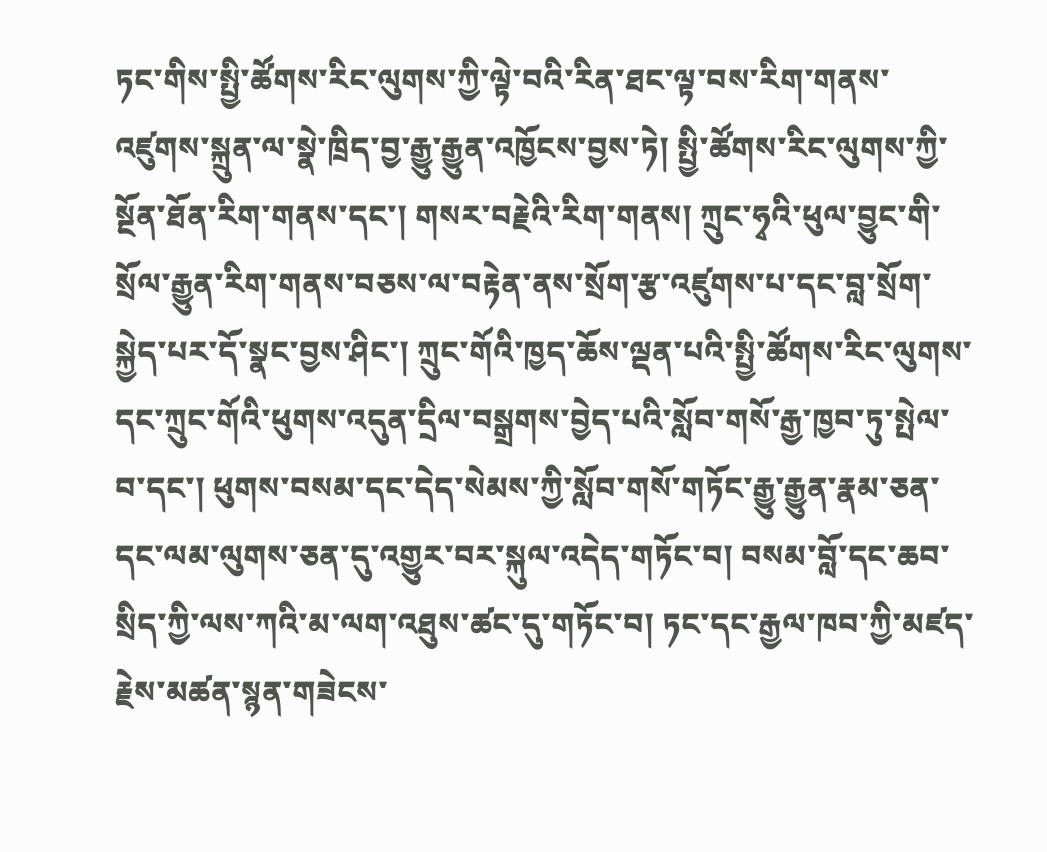ཏང་གིས་སྤྱི་ཚོགས་རིང་ལུགས་ཀྱི་ལྟེ་བའི་རིན་ཐང་ལྟ་བས་རིག་གནས་འཛུགས་སྐྲུན་ལ་སྣེ་ཁྲིད་བྱ་རྒྱུ་རྒྱུན་འཁྱོངས་བྱས་ཏེ། སྤྱི་ཚོགས་རིང་ལུགས་ཀྱི་སྔོན་ཐོན་རིག་གནས་དང་། གསར་བརྗེའི་རིག་གནས། ཀྲུང་ཧྭའི་ཕུལ་བྱུང་གི་སྲོལ་རྒྱུན་རིག་གནས་བཅས་ལ་བརྟེན་ནས་སྲོག་རྩ་འཛུགས་པ་དང་བླ་སྲོག་སྐྱེད་པར་དོ་སྣང་བྱས་ཤིང་། ཀྲུང་གོའི་ཁྱད་ཆོས་ལྡན་པའི་སྤྱི་ཚོགས་རིང་ལུགས་དང་ཀྲུང་གོའི་ཕུགས་འདུན་དྲིལ་བསྒྲགས་བྱེད་པའི་སློབ་གསོ་རྒྱ་ཁྱབ་ཏུ་སྤེལ་བ་དང་། ཕུགས་བསམ་དང་དེད་སེམས་ཀྱི་སློབ་གསོ་གཏོང་རྒྱུ་རྒྱུན་རྣམ་ཅན་དང་ལམ་ལུགས་ཅན་དུ་འགྱུར་བར་སྐུལ་འདེད་གཏོང་བ། བསམ་བློ་དང་ཆབ་སྲིད་ཀྱི་ལས་ཀའི་མ་ལག་འཐུས་ཚང་དུ་གཏོང་བ། ཏང་དང་རྒྱལ་ཁབ་ཀྱི་མཛད་རྗེས་མཚན་སྙན་གཟེངས་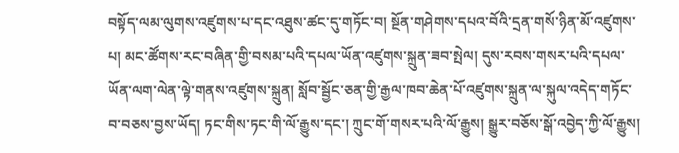བསྟོད་ལམ་ལུགས་འཛུགས་པ་དང་འཐུས་ཚང་དུ་གཏོང་བ། སྔོན་གཤེགས་དཔའ་བོའི་དྲན་གསོ་ཉིན་མོ་འཛུགས་པ། མང་ཚོགས་རང་བཞིན་གྱི་བསམ་པའི་དཔལ་ཡོན་འཛུགས་སྐྲུན་ཟབ་སྤེལ། དུས་རབས་གསར་པའི་དཔལ་ཡོན་ལག་ལེན་ལྟེ་གནས་འཛུགས་སྐྲུན། སློབ་སྦྱོང་ཅན་གྱི་རྒྱལ་ཁབ་ཆེན་པོ་འཛུགས་སྐྲུན་ལ་སྐུལ་འདེད་གཏོང་བ་བཅས་བྱས་ཡོད། ཏང་གིས་ཏང་གི་ལོ་རྒྱུས་དང་། ཀྲུང་གོ་གསར་པའི་ལོ་རྒྱུས། སྒྱུར་བཅོས་སྒོ་འབྱེད་ཀྱི་ལོ་རྒྱུས།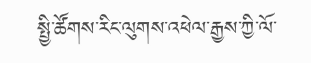སྤྱི་ཚོགས་རིང་ལུགས་འཕེལ་རྒྱས་ཀྱི་ལོ་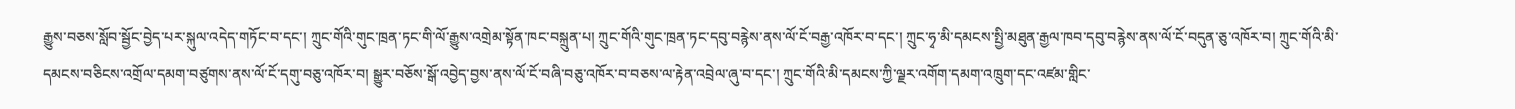རྒྱུས་བཅས་སློབ་སྦྱོང་བྱེད་པར་སྐུལ་འདེད་གཏོང་བ་དང་། ཀྲུང་གོའི་གུང་ཁྲན་ཏང་གི་ལོ་རྒྱུས་འགྲེམ་སྟོན་ཁང་བསྐྲུན་པ། ཀྲུང་གོའི་གུང་ཁྲན་ཏང་དབུ་བརྙེས་ནས་ལོ་ངོ་བརྒྱ་འཁོར་བ་དང་། ཀྲུང་ཧྭ་མི་དམངས་སྤྱི་མཐུན་རྒྱལ་ཁབ་དབུ་བརྙེས་ནས་ལོ་ངོ་བདུན་ཅུ་འཁོར་བ། ཀྲུང་གོའི་མི་དམངས་བཅིངས་འགྲོལ་དམག་བཙུགས་ནས་ལོ་ངོ་དགུ་བཅུ་འཁོར་བ། སྒྱུར་བཅོས་སྒོ་འབྱེད་བྱས་ནས་ལོ་ངོ་བཞི་བཅུ་འཁོར་བ་བཅས་ལ་རྟེན་འབྲེལ་ཞུ་བ་དང་། ཀྲུང་གོའི་མི་དམངས་ཀྱི་ལྗར་འགོག་དམག་འཁྲུག་དང་འཛམ་གླིང་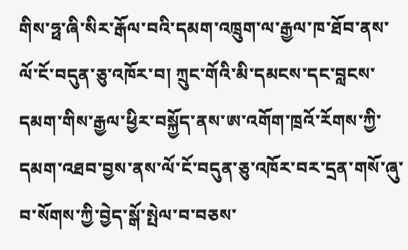གིས་ཧྥ་ཞི་སིར་རྒོལ་བའི་དམག་འཁྲུག་ལ་རྒྱལ་ཁ་ཐོབ་ནས་ལོ་ངོ་བདུན་ཅུ་འཁོར་བ། ཀྲུང་གོའི་མི་དམངས་དང་བླངས་དམག་གིས་རྒྱལ་ཕྱིར་བསྐྱོད་ནས་ཨ་འགོག་ཁྲའོ་རོགས་ཀྱི་དམག་འཐབ་བྱས་ནས་ལོ་ངོ་བདུན་ཅུ་འཁོར་བར་དྲན་གསོ་ཞུ་བ་སོགས་ཀྱི་བྱེད་སྒོ་སྤེལ་བ་བཅས་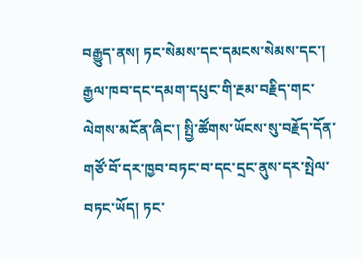བརྒྱུད་ནས། ཏང་སེམས་དང་དམངས་སེམས་དང་། རྒྱལ་ཁབ་དང་དམག་དཔུང་གི་རྔམ་བརྗིད་གང་ལེགས་མངོན་ཞིང་། སྤྱི་ཚོགས་ཡོངས་སུ་བརྗོད་དོན་གཙོ་བོ་དར་ཁྱབ་བཏང་བ་དང་དྲང་ནུས་དར་སྤེལ་བཏང་ཡོད། ཏང་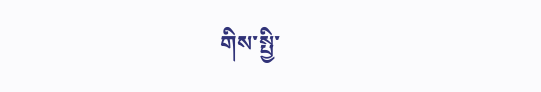གིས་སྤྱི་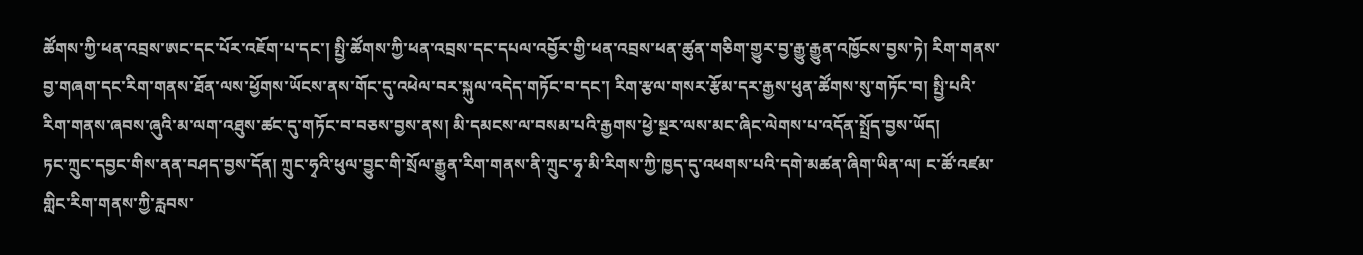ཚོགས་ཀྱི་ཕན་འབྲས་ཨང་དང་པོར་འཇོག་པ་དང་། སྤྱི་ཚོགས་ཀྱི་ཕན་འབྲས་དང་དཔལ་འབྱོར་གྱི་ཕན་འབྲས་ཕན་ཚུན་གཅིག་གྱུར་བྱ་རྒྱུ་རྒྱུན་འཁྱོངས་བྱས་ཏེ། རིག་གནས་བྱ་གཞག་དང་རིག་གནས་ཐོན་ལས་ཕྱོགས་ཡོངས་ནས་གོང་དུ་འཕེལ་བར་སྐུལ་འདེད་གཏོང་བ་དང་། རིག་རྩལ་གསར་རྩོམ་དར་རྒྱས་ཕུན་ཚོགས་སུ་གཏོང་བ། སྤྱི་པའི་རིག་གནས་ཞབས་ཞུའི་མ་ལག་འཐུས་ཚང་དུ་གཏོང་བ་བཅས་བྱས་ནས། མི་དམངས་ལ་བསམ་པའི་རྒྱགས་ཕྱེ་སྔར་ལས་མང་ཞིང་ལེགས་པ་འདོན་སྤྲོད་བྱས་ཡོད།
ཏང་ཀྲུང་དབྱང་གིས་ནན་བཤད་བྱས་དོན། ཀྲུང་ཧྭའི་ཕུལ་བྱུང་གི་སྲོལ་རྒྱུན་རིག་གནས་ནི་ཀྲུང་ཧྭ་མི་རིགས་ཀྱི་ཁྱད་དུ་འཕགས་པའི་དགེ་མཚན་ཞིག་ཡིན་ལ། ང་ཚོ་འཛམ་གླིང་རིག་གནས་ཀྱི་རླབས་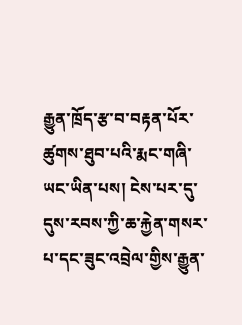རྒྱུན་ཁྲོད་རྩ་བ་བརྟན་པོར་ཚུགས་ཐུབ་པའི་རྨང་གཞི་ཡང་ཡིན་པས། ངེས་པར་དུ་དུས་རབས་ཀྱི་ཆ་རྐྱེན་གསར་པ་དང་ཟུང་འབྲེལ་གྱིས་རྒྱུན་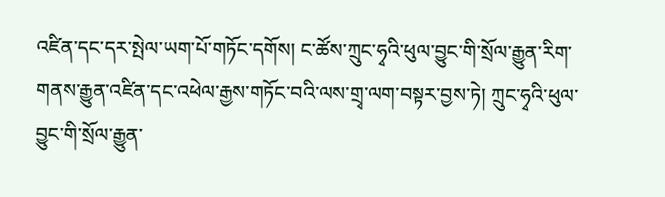འཛིན་དང་དར་སྤེལ་ཡག་པོ་གཏོང་དགོས། ང་ཚོས་ཀྲུང་ཧྭའི་ཕུལ་བྱུང་གི་སྲོལ་རྒྱུན་རིག་གནས་རྒྱུན་འཛིན་དང་འཕེལ་རྒྱས་གཏོང་བའི་ལས་གྲྭ་ལག་བསྟར་བྱས་ཏེ། ཀྲུང་ཧྭའི་ཕུལ་བྱུང་གི་སྲོལ་རྒྱུན་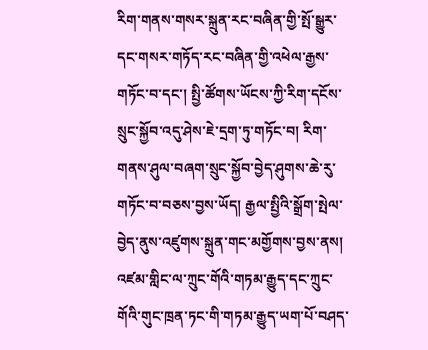རིག་གནས་གསར་སྐྲུན་རང་བཞིན་གྱི་སྤོ་སྒྱུར་དང་གསར་གཏོད་རང་བཞིན་གྱི་འཕེལ་རྒྱས་གཏོང་བ་དང་། སྤྱི་ཚོགས་ཡོངས་ཀྱི་རིག་དངོས་སྲུང་སྐྱོབ་འདུ་ཤེས་ཇེ་དྲག་ཏུ་གཏོང་བ། རིག་གནས་ཤུལ་བཞག་སྲུང་སྐྱོབ་བྱེད་ཤུགས་ཆེ་རུ་གཏོང་བ་བཅས་བྱས་ཡོད། རྒྱལ་སྤྱིའི་སྒྲོག་སྤེལ་བྱེད་ནུས་འཛུགས་སྐྲུན་གང་མགྱོགས་བྱས་ནས། འཛམ་གླིང་ལ་ཀྲུང་གོའི་གཏམ་རྒྱུད་དང་ཀྲུང་གོའི་གུང་ཁྲན་ཏང་གི་གཏམ་རྒྱུད་ཡག་པོ་བཤད་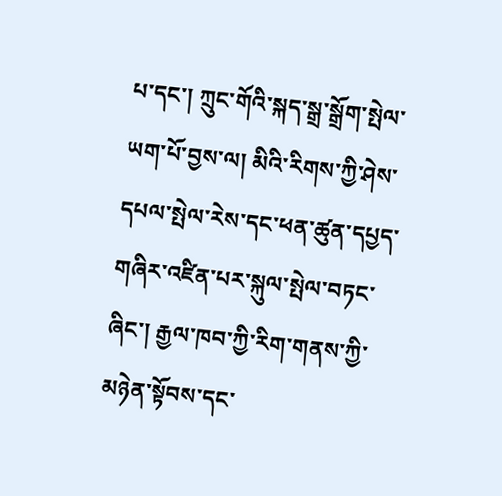པ་དང་། ཀྲུང་གོའི་སྐད་སྒྲ་སྒྲོག་སྤེལ་ཡག་པོ་བྱས་ལ། མིའི་རིགས་ཀྱི་ཤེས་དཔལ་སྤེལ་རེས་དང་ཕན་ཚུན་དཔྱད་གཞིར་འཛིན་པར་སྐུལ་སྤེལ་བཏང་ཞིང་། རྒྱལ་ཁབ་ཀྱི་རིག་གནས་ཀྱི་མཉེན་སྟོབས་དང་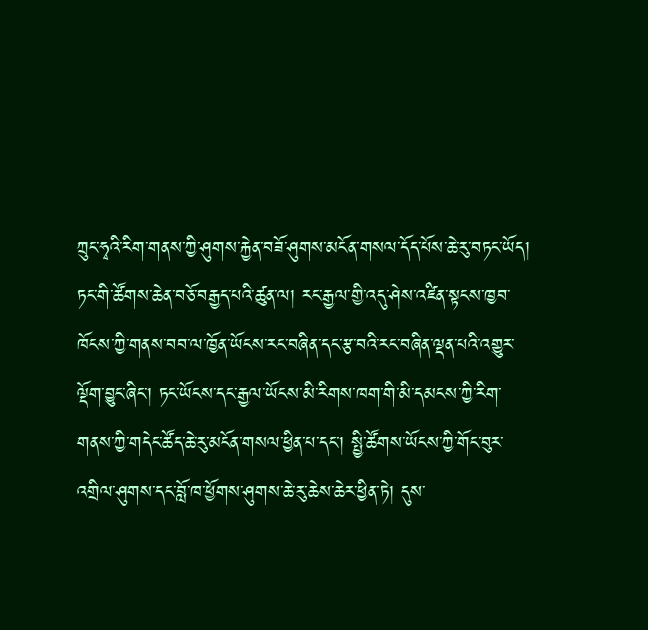ཀྲུང་ཧྭའི་རིག་གནས་ཀྱི་ཤུགས་རྐྱེན་བཟོ་ཤུགས་མངོན་གསལ་དོད་པོས་ཆེ་རུ་བཏང་ཡོད།
ཏང་གི་ཚོགས་ཆེན་བཅོ་བརྒྱད་པའི་ཚུན་ལ། རང་རྒྱལ་གྱི་འདུ་ཤེས་འཛིན་སྟངས་ཁྱབ་ཁོངས་ཀྱི་གནས་བབ་ལ་ཁྱོན་ཡོངས་རང་བཞིན་དང་རྩ་བའི་རང་བཞིན་ལྡན་པའི་འགྱུར་ལྡོག་བྱུང་ཞིང་། ཏང་ཡོངས་དང་རྒྱལ་ཡོངས་མི་རིགས་ཁག་གི་མི་དམངས་ཀྱི་རིག་གནས་ཀྱི་གདེང་ཚོད་ཆེ་རུ་མངོན་གསལ་ཕྱིན་པ་དང་། སྤྱི་ཚོགས་ཡོངས་ཀྱི་གོང་བུར་འགྲིལ་ཤུགས་དང་བློ་ཁ་ཕྱོགས་ཤུགས་ཆེ་རུ་ཆེས་ཆེར་ཕྱིན་ཏེ། དུས་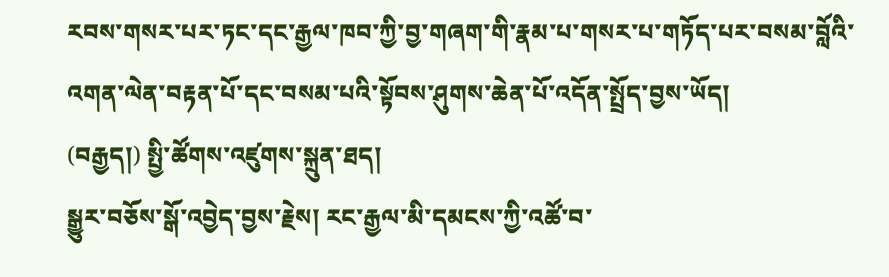རབས་གསར་པར་ཏང་དང་རྒྱལ་ཁབ་ཀྱི་བྱ་གཞག་གི་རྣམ་པ་གསར་པ་གཏོད་པར་བསམ་བློའི་འགན་ལེན་བརྟན་པོ་དང་བསམ་པའི་སྟོབས་ཤུགས་ཆེན་པོ་འདོན་སྤྲོད་བྱས་ཡོད།
(བརྒྱད།) སྤྱི་ཚོགས་འཛུགས་སྐྲུན་ཐད།
སྒྱུར་བཅོས་སྒོ་འབྱེད་བྱས་རྗེས། རང་རྒྱལ་མི་དམངས་ཀྱི་འཚོ་བ་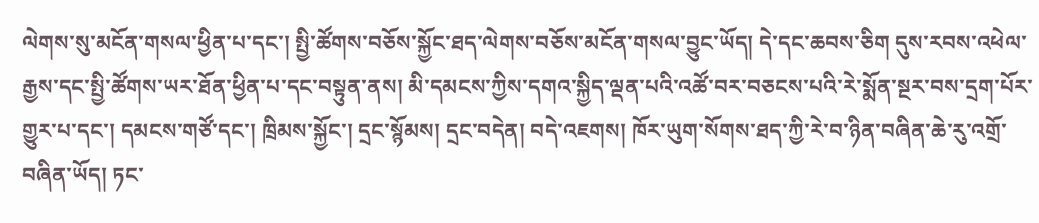ལེགས་སུ་མངོན་གསལ་ཕྱིན་པ་དང་། སྤྱི་ཚོགས་བཅོས་སྐྱོང་ཐད་ལེགས་བཅོས་མངོན་གསལ་བྱུང་ཡོད། དེ་དང་ཆབས་ཅིག དུས་རབས་འཕེལ་རྒྱས་དང་སྤྱི་ཚོགས་ཡར་ཐོན་ཕྱིན་པ་དང་བསྟུན་ནས། མི་དམངས་ཀྱིས་དགའ་སྐྱིད་ལྡན་པའི་འཚོ་བར་བཅངས་པའི་རེ་སྨོན་སྔར་བས་དྲག་པོར་གྱུར་པ་དང་། དམངས་གཙོ་དང་། ཁྲིམས་སྐྱོང་། དྲང་སྙོམས། དྲང་བདེན། བདེ་འཇགས། ཁོར་ཡུག་སོགས་ཐད་ཀྱི་རེ་བ་ཉིན་བཞིན་ཆེ་རུ་འགྲོ་བཞིན་ཡོད། ཏང་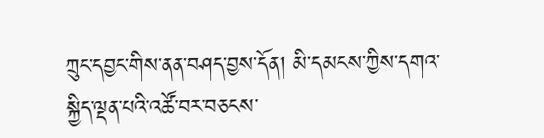ཀྲུང་དབྱང་གིས་ནན་བཤད་བྱས་དོན། མི་དམངས་ཀྱིས་དགའ་སྐྱིད་ལྡན་པའི་འཚོ་བར་བཅངས་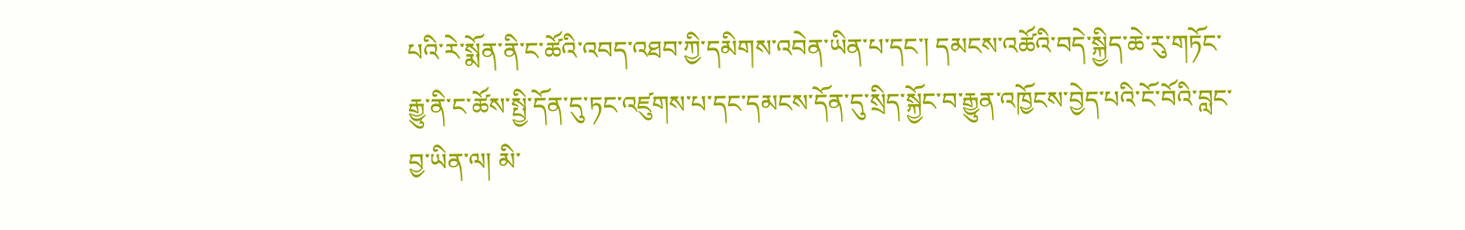པའི་རེ་སྨོན་ནི་ང་ཚོའི་འབད་འཐབ་ཀྱི་དམིགས་འབེན་ཡིན་པ་དང་། དམངས་འཚོའི་བདེ་སྐྱིད་ཆེ་རུ་གཏོང་རྒྱུ་ནི་ང་ཚོས་སྤྱི་དོན་དུ་ཏང་འཛུགས་པ་དང་དམངས་དོན་དུ་སྲིད་སྐྱོང་བ་རྒྱུན་འཁྱོངས་བྱེད་པའི་ངོ་བོའི་བླང་བྱ་ཡིན་ལ། མི་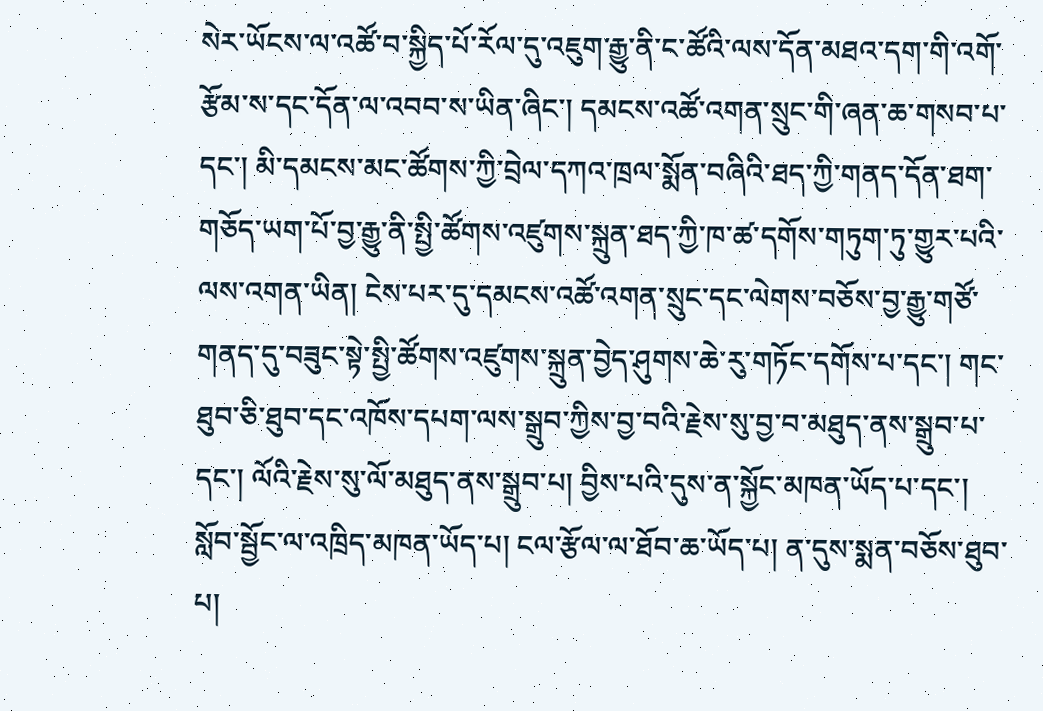སེར་ཡོངས་ལ་འཚོ་བ་སྐྱིད་པོ་རོལ་དུ་འཇུག་རྒྱུ་ནི་ང་ཚོའི་ལས་དོན་མཐའ་དག་གི་འགོ་རྩོམ་ས་དང་དོན་ལ་འབབ་ས་ཡིན་ཞིང་། དམངས་འཚོ་འགན་སྲུང་གི་ཞན་ཆ་གསབ་པ་དང་། མི་དམངས་མང་ཚོགས་ཀྱི་བྲེལ་དཀའ་ཁྲལ་སྨོན་བཞིའི་ཐད་ཀྱི་གནད་དོན་ཐག་གཅོད་ཡག་པོ་བྱ་རྒྱུ་ནི་སྤྱི་ཚོགས་འཛུགས་སྐྲུན་ཐད་ཀྱི་ཁ་ཚ་དགོས་གཏུག་ཏུ་གྱུར་པའི་ལས་འགན་ཡིན། ངེས་པར་དུ་དམངས་འཚོ་འགན་སྲུང་དང་ལེགས་བཅོས་བྱ་རྒྱུ་གཙོ་གནད་དུ་བཟུང་སྟེ་སྤྱི་ཚོགས་འཛུགས་སྐྲུན་བྱེད་ཤུགས་ཆེ་རུ་གཏོང་དགོས་པ་དང་། གང་ཐུབ་ཅི་ཐུབ་དང་འཁོས་དཔག་ལས་སྒྲུབ་ཀྱིས་བྱ་བའི་རྗེས་སུ་བྱ་བ་མཐུད་ནས་སྒྲུབ་པ་དང་། ལོའི་རྗེས་སུ་ལོ་མཐུད་ནས་སྒྲུབ་པ། བྱིས་པའི་དུས་ན་སྐྱོང་མཁན་ཡོད་པ་དང་། སློབ་སྦྱོང་ལ་འཁྲིད་མཁན་ཡོད་པ། ངལ་རྩོལ་ལ་ཐོབ་ཆ་ཡོད་པ། ན་དུས་སྨན་བཅོས་ཐུབ་པ།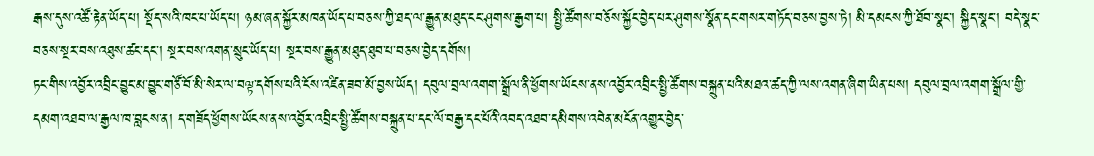རྒས་དུས་འཚོ་རྟེན་ཡོད་པ། སྡོད་སའི་ཁང་པ་ཡོད་པ། ཉམ་ཞན་སྐྱོར་མཁན་ཡོད་པ་བཅས་ཀྱི་ཐད་ལ་རྒྱུན་མཐུད་ངང་ཤུགས་རྒྱག་པ། སྤྱི་ཚོགས་བཅོས་སྐྱོང་བྱེད་པར་ཤུགས་སྣོན་དང་གསར་གཏོད་བཅས་བྱས་ཏེ། མི་དམངས་ཀྱི་ཐོབ་སྣང་། སྐྱིད་སྣང་། བདེ་སྣང་བཅས་སྔར་བས་འཐུས་ཚང་དང་། སྔར་བས་འགན་སྲུང་ཡོད་པ། སྔར་བས་རྒྱུན་མཐུད་ཐུབ་པ་བཅས་བྱེད་དགོས།
ཏང་གིས་འབྱོར་འབྲིང་བྱུང་མ་བྱུང་གཙོ་བོ་མི་སེར་ལ་བལྟ་དགོས་པའི་ངོས་འཛིན་ཟབ་མོ་བྱས་ཡོད། དབུལ་བྲལ་འགག་སྒྲོལ་ནི་ཕྱོགས་ཡོངས་ནས་འབྱོར་འབྲིང་སྤྱི་ཚོགས་བསྐྲུན་པའི་མཐའ་ཚད་ཀྱི་ལས་འགན་ཞིག་ཡིན་པས། དབུལ་བྲལ་འགག་སྒྲོལ་གྱི་དམག་འཐབ་ལ་རྒྱལ་ཁ་བླངས་ན། ད་གཟོད་ཕྱོགས་ཡོངས་ནས་འབྱོར་འབྲིང་སྤྱི་ཚོགས་བསྐྲུན་པ་དང་ལོ་བརྒྱ་དང་པོའི་འབད་འཐབ་དམིགས་འབེན་མངོན་འགྱུར་བྱེད་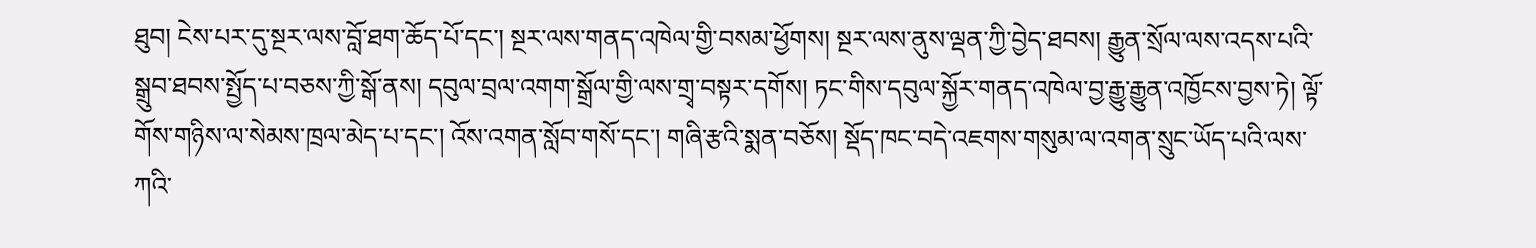ཐུབ། ངེས་པར་དུ་སྔར་ལས་བློ་ཐག་ཆོད་པོ་དང་། སྔར་ལས་གནད་འཁེལ་གྱི་བསམ་ཕྱོགས། སྔར་ལས་ནུས་ལྡན་ཀྱི་བྱེད་ཐབས། རྒྱུན་སྲོལ་ལས་འདས་པའི་སྒྲུབ་ཐབས་སྤྱོད་པ་བཅས་ཀྱི་སྒོ་ནས། དབུལ་བྲལ་འགག་སྒྲོལ་གྱི་ལས་གྲྭ་བསྟར་དགོས། ཏང་གིས་དབུལ་སྐྱོར་གནད་འཁེལ་བྱ་རྒྱུ་རྒྱུན་འཁྱོངས་བྱས་ཏེ། ལྟོ་གོས་གཉིས་ལ་སེམས་ཁྲལ་མེད་པ་དང་། འོས་འགན་སློབ་གསོ་དང་། གཞི་རྩའི་སྨན་བཅོས། སྡོད་ཁང་བདེ་འཇགས་གསུམ་ལ་འགན་སྲུང་ཡོད་པའི་ལས་ཀའི་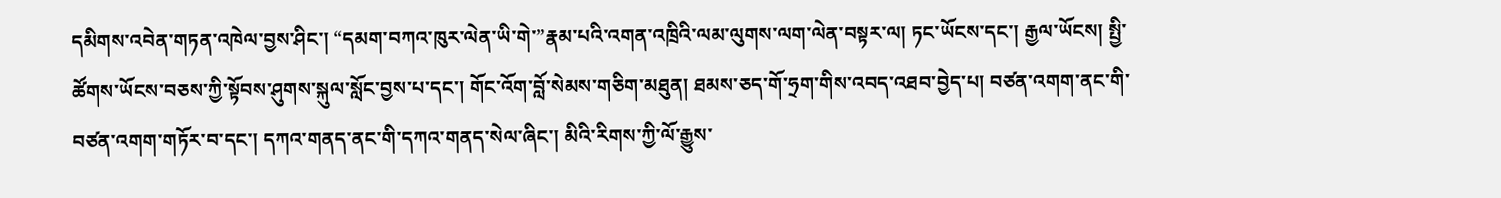དམིགས་འབེན་གཏན་འཁེལ་བྱས་ཤིང་། “དམག་བཀའ་ཁུར་ལེན་ཡི་གེ་”རྣམ་པའི་འགན་འཁྲིའི་ལམ་ལུགས་ལག་ལེན་བསྟར་ལ། ཏང་ཡོངས་དང་། རྒྱལ་ཡོངས། སྤྱི་ཚོགས་ཡོངས་བཅས་ཀྱི་སྟོབས་ཤུགས་སྐུལ་སློང་བྱས་པ་དང་། གོང་འོག་བློ་སེམས་གཅིག་མཐུན། ཐམས་ཅད་གོ་ཧྲག་གིས་འབད་འཐབ་བྱེད་པ། བཙན་འགག་ནང་གི་བཙན་འགག་གཏོར་བ་དང་། དཀའ་གནད་ནང་གི་དཀའ་གནད་སེལ་ཞིང་། མིའི་རིགས་ཀྱི་ལོ་རྒྱུས་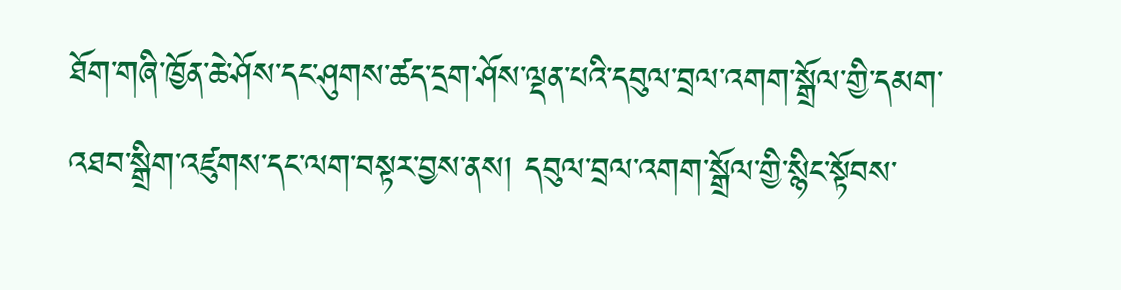ཐོག་གཞི་ཁྱོན་ཆེ་ཤོས་དང་ཤུགས་ཚད་དྲག་ཤོས་ལྡན་པའི་དབུལ་བྲལ་འགག་སྒྲོལ་གྱི་དམག་འཐབ་སྒྲིག་འཛུགས་དང་ལག་བསྟར་བྱས་ནས། དབུལ་བྲལ་འགག་སྒྲོལ་གྱི་སྙིང་སྟོབས་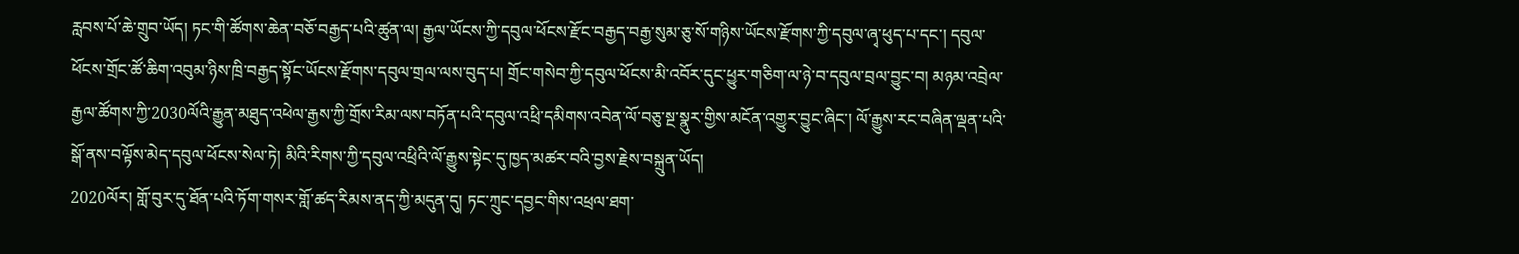རླབས་པོ་ཆེ་གྲུབ་ཡོད། ཏང་གི་ཚོགས་ཆེན་བཅོ་བརྒྱད་པའི་ཚུན་ལ། རྒྱལ་ཡོངས་ཀྱི་དབུལ་ཕོངས་རྫོང་བརྒྱད་བརྒྱ་སུམ་ཅུ་སོ་གཉིས་ཡོངས་རྫོགས་ཀྱི་དབུལ་ཞྭ་ཕུད་པ་དང་། དབུལ་ཕོངས་གྲོང་ཚོ་ཆིག་འབུམ་ཉིས་ཁྲི་བརྒྱད་སྟོང་ཡོངས་རྫོགས་དབུལ་གྲལ་ལས་བུད་པ། གྲོང་གསེབ་ཀྱི་དབུལ་ཕོངས་མི་འབོར་དུང་ཕྱུར་གཅིག་ལ་ཉེ་བ་དབུལ་བྲལ་བྱུང་བ། མཉམ་འབྲེལ་རྒྱལ་ཚོགས་ཀྱི་2030ལོའི་རྒྱུན་མཐུད་འཕེལ་རྒྱས་ཀྱི་གྲོས་རིམ་ལས་བཏོན་པའི་དབུལ་འཕྲི་དམིགས་འབེན་ལོ་བཅུ་སྔ་སྣུར་གྱིས་མངོན་འགྱུར་བྱུང་ཞིང་། ལོ་རྒྱུས་རང་བཞིན་ལྡན་པའི་སྒོ་ནས་བལྟོས་མེད་དབུལ་ཕོངས་སེལ་ཏེ། མིའི་རིགས་ཀྱི་དབུལ་འཕྲིའི་ལོ་རྒྱུས་སྟེང་དུ་ཁྱད་མཚར་བའི་བྱས་རྗེས་བསྐྲུན་ཡོད།
2020ལོར། གློ་བུར་དུ་ཐོན་པའི་ཏོག་གསར་གློ་ཚད་རིམས་ནད་ཀྱི་མདུན་དུ། ཏང་ཀྲུང་དབྱང་གིས་འཕྲལ་ཐག་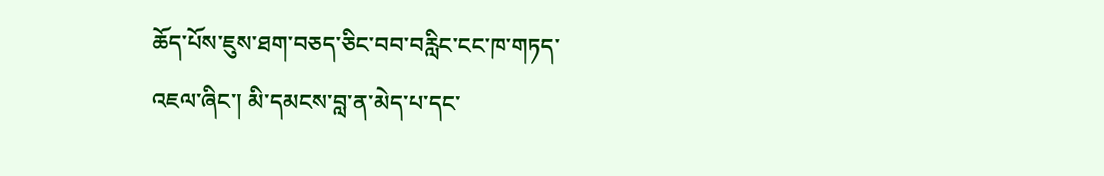ཆོད་པོས་ཇུས་ཐག་བཅད་ཅིང་བབ་བརླིང་ངང་ཁ་གཏད་འཇལ་ཞིང་། མི་དམངས་བླ་ན་མེད་པ་དང་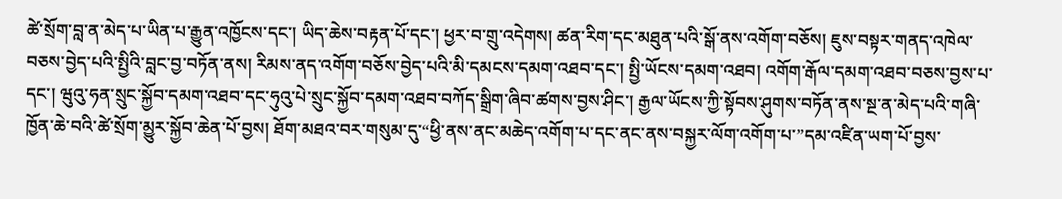ཚེ་སྲོག་བླ་ན་མེད་པ་ཡིན་པ་རྒྱུན་འཁྱོངས་དང་། ཡིད་ཆེས་བརྟན་པོ་དང་། ཕྱར་བ་གྲུ་འདེགས། ཚན་རིག་དང་མཐུན་པའི་སྒོ་ནས་འགོག་བཅོས། ཇུས་བསྟར་གནད་འཁེལ་བཅས་བྱེད་པའི་སྤྱིའི་བླང་བྱ་བཏོན་ནས། རིམས་ནད་འགོག་བཅོས་བྱེད་པའི་མི་དམངས་དམག་འཐབ་དང་། སྤྱི་ཡོངས་དམག་འཐབ། འགོག་རྒོལ་དམག་འཐབ་བཅས་བྱས་པ་དང་། ཝུའུ་ཧན་སྲུང་སྐྱོབ་དམག་འཐབ་དང་ཧུའུ་པེ་སྲུང་སྐྱོབ་དམག་འཐབ་བཀོད་སྒྲིག་ཞིབ་ཚགས་བྱས་ཤིང་། རྒྱལ་ཡོངས་ཀྱི་སྟོབས་ཤུགས་བཏོན་ནས་སྔ་ན་མེད་པའི་གཞི་ཁྱོན་ཆེ་བའི་ཚེ་སྲོག་མྱུར་སྐྱོབ་ཆེན་པོ་བྱས། ཐོག་མཐའ་བར་གསུམ་དུ་“ཕྱི་ནས་ནང་མཆེད་འགོག་པ་དང་ནང་ནས་བསྐྱར་ལོག་འགོག་པ་”དམ་འཛིན་ཡག་པོ་བྱས་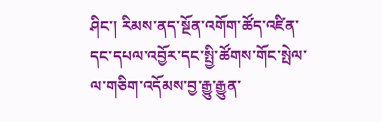ཤིང་། རིམས་ནད་སྔོན་འགོག་ཚོད་འཛིན་དང་དཔལ་འབྱོར་དང་སྤྱི་ཚོགས་གོང་སྤེལ་ལ་གཅིག་འདོམས་བྱ་རྒྱུ་རྒྱུན་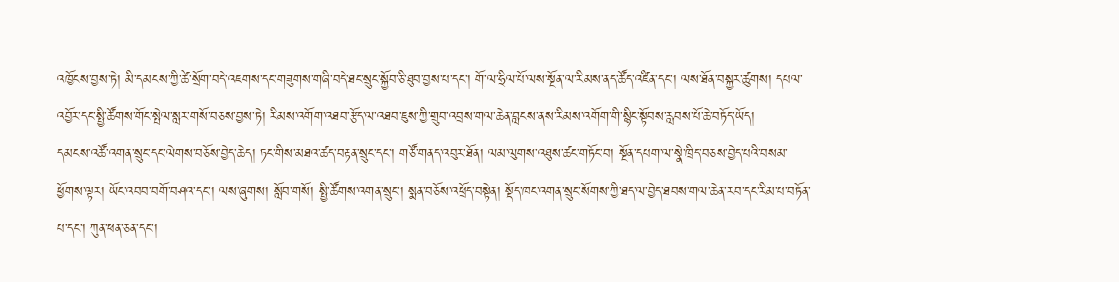འཁྱོངས་བྱས་ཏེ། མི་དམངས་ཀྱི་ཚེ་སྲོག་བདེ་འཇགས་དང་གཟུགས་གཞི་བདེ་ཐང་སྲུང་སྐྱོབ་ཅི་ཐུབ་བྱས་པ་དང་། གོ་ལ་ཧྲིལ་པོ་ལས་སྔོན་ལ་རིམས་ནད་ཚོད་འཛིན་དང་། ལས་ཐོན་བསྐྱར་ཚུགས། དཔལ་འབྱོར་དང་སྤྱི་ཚོགས་གོང་སྤེལ་སླར་གསོ་བཅས་བྱས་ཏེ། རིམས་འགོག་འཐབ་རྩོད་ལ་འཐབ་ཇུས་ཀྱི་གྲུབ་འབྲས་གལ་ཆེན་བླངས་ནས་རིམས་འགོག་གི་སྙིང་སྟོབས་རླབས་པོ་ཆེ་བཏོད་ཡོད།
དམངས་འཚོ་འགན་སྲུང་དང་ལེགས་བཅོས་བྱེད་ཆེད། ཏང་གིས་མཐའ་ཚད་བརྟན་སྲུང་དང་། གཙོ་གནད་འབུར་ཐོན། ལམ་ལུགས་འཐུས་ཚང་གཏོང་བ། སྔོན་དཔག་ལ་སྣེ་ཁྲིད་བཅས་བྱེད་པའི་བསམ་ཕྱོགས་ལྟར། ཡོང་འབབ་བགོ་བཤའ་དང་། ལས་ཞུགས། སློབ་གསོ། སྤྱི་ཚོགས་འགན་སྲུང་། སྨན་བཅོས་འཕྲོད་བསྟེན། སྡོད་ཁང་འགན་སྲུང་སོགས་ཀྱི་ཐད་ལ་བྱེད་ཐབས་གལ་ཆེན་རབ་དང་རིམ་པ་བཏོན་པ་དང་། ཀུན་ཕན་ཅན་དང་།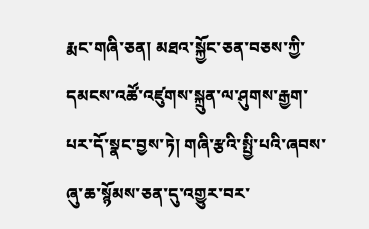རྨང་གཞི་ཅན། མཐའ་སྐྱོང་ཅན་བཅས་ཀྱི་དམངས་འཚོ་འཛུགས་སྐྲུན་ལ་ཤུགས་རྒྱག་པར་དོ་སྣང་བྱས་ཏེ། གཞི་རྩའི་སྤྱི་པའི་ཞབས་ཞུ་ཆ་སྙོམས་ཅན་དུ་འགྱུར་བར་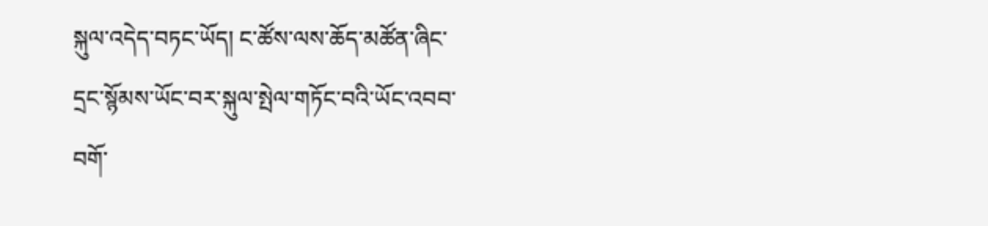སྐུལ་འདེད་བཏང་ཡོད། ང་ཚོས་ལས་ཆོད་མཚོན་ཞིང་དྲང་སྙོམས་ཡོང་བར་སྐུལ་སྤེལ་གཏོང་བའི་ཡོང་འབབ་བགོ་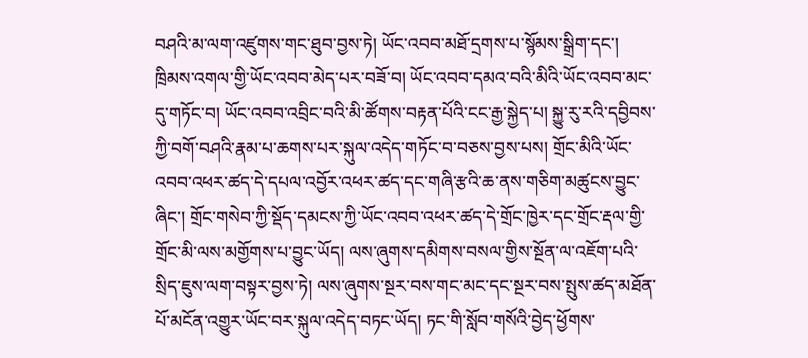བཤའི་མ་ལག་འཛུགས་གང་ཐུབ་བྱས་ཏེ། ཡོང་འབབ་མཐོ་དྲགས་པ་སྙོམས་སྒྲིག་དང་། ཁྲིམས་འགལ་གྱི་ཡོང་འབབ་མེད་པར་བཟོ་བ། ཡོང་འབབ་དམའ་བའི་མིའི་ཡོང་འབབ་མང་དུ་གཏོང་བ། ཡོང་འབབ་འབྲིང་བའི་མི་ཚོགས་བརྟན་པོའི་ངང་རྒྱ་སྐྱེད་པ། སྐྱུ་རུ་རའི་དབྱིབས་ཀྱི་བགོ་བཤའི་རྣམ་པ་ཆགས་པར་སྐུལ་འདེད་གཏོང་བ་བཅས་བྱས་པས། གྲོང་མིའི་ཡོང་འབབ་འཕར་ཚད་དེ་དཔལ་འབྱོར་འཕར་ཚད་དང་གཞི་རྩའི་ཆ་ནས་གཅིག་མཚུངས་བྱུང་ཞིང་། གྲོང་གསེབ་ཀྱི་སྡོད་དམངས་ཀྱི་ཡོང་འབབ་འཕར་ཚད་དེ་གྲོང་ཁྱེར་དང་གྲོང་རྡལ་གྱི་གྲོང་མི་ལས་མགྱོགས་པ་བྱུང་ཡོད། ལས་ཞུགས་དམིགས་བསལ་གྱིས་སྔོན་ལ་འཇོག་པའི་སྲིད་ཇུས་ལག་བསྟར་བྱས་ཏེ། ལས་ཞུགས་སྔར་བས་གང་མང་དང་སྔར་བས་སྤུས་ཚད་མཐོན་པོ་མངོན་འགྱུར་ཡོང་བར་སྐུལ་འདེད་བཏང་ཡོད། ཏང་གི་སློབ་གསོའི་བྱེད་ཕྱོགས་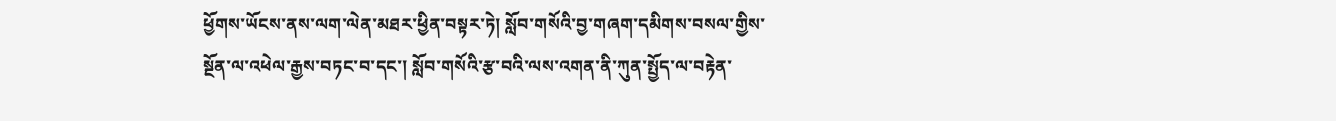ཕྱོགས་ཡོངས་ནས་ལག་ལེན་མཐར་ཕྱིན་བསྟར་ཏེ། སློབ་གསོའི་བྱ་གཞག་དམིགས་བསལ་གྱིས་སྔོན་ལ་འཕེལ་རྒྱས་བཏང་བ་དང་། སློབ་གསོའི་རྩ་བའི་ལས་འགན་ནི་ཀུན་སྤྱོད་ལ་བརྟེན་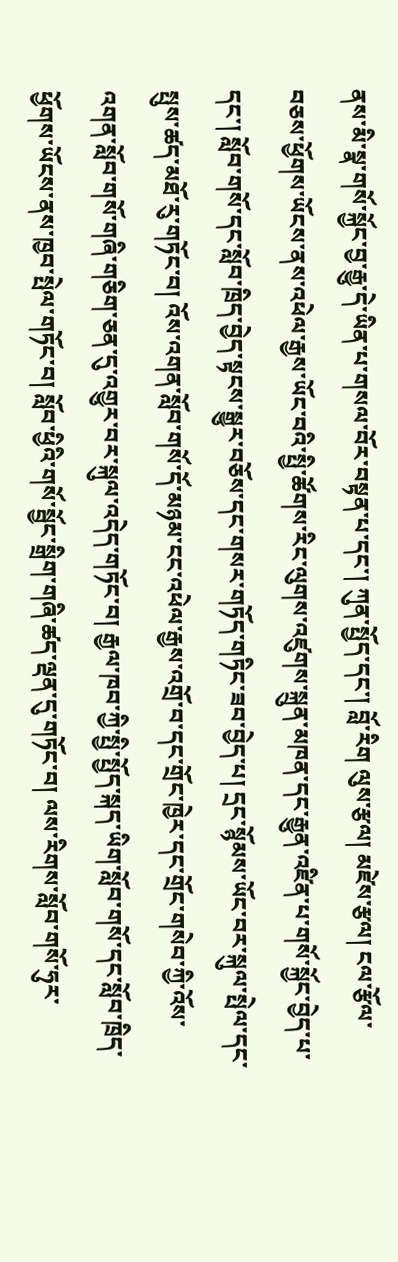ནས་མི་སྣ་གསོ་སྐྱོང་བྱ་རྒྱུ་དེ་ཡིན་པ་གསལ་བོར་བསྟན་པ་དང་། ཀུན་སྤྱོད་དང་། བློ་རིག ལུས་རྩལ། མཛེས་རྩལ། ངལ་རྩོལ་བཅས་ཕྱོགས་ཡོངས་ནས་འཕེལ་རྒྱས་ཡོང་བའི་སྤྱི་ཚོགས་རིང་ལུགས་འཛུགས་སྐྲུན་མཁན་དང་རྒྱུན་འཛིན་པ་གསོ་སྐྱོང་བྱེད་པ་དང་། སློབ་གསོ་དང་སློབ་ཁྲིད་བྱེད་སྟངས་སྒྱུར་བཅོས་དང་གསར་གཏོད་གཏིང་ཟབ་བྱེད་པ། དྲང་སྙོམས་ཡོང་བར་སྐུལ་སྤེལ་དང་སྤུས་ཚད་མཐོ་རུ་གཏོང་བ། འོས་འགན་སློབ་གསོ་དོ་མཉམ་ངང་འཕེལ་རྒྱས་འགྲོ་བ་དང་གྲོང་ཁྱེར་དང་གྲོང་གསེབ་ཀྱི་འོས་འགན་སློབ་གསོ་གཞི་གཅིག་ཅན་དུ་འགྱུར་བར་སྐུལ་འདེད་གཏོང་བ། རྒྱལ་ཁབ་ཀྱི་སྤྱི་སྤྱོད་སྐད་ཡིག་སློབ་གསོ་དང་སློབ་ཁྲིད་ཕྱོགས་ཡོངས་ནས་ཁྱབ་སྤེལ་གཏོང་བ། སློབ་ཕྱིའི་གསོ་སྦྱོང་སྒྲིག་གཞི་ཚད་ལྡན་དུ་གཏོང་བ། ལས་རིགས་སློབ་གསོ་ཧུར་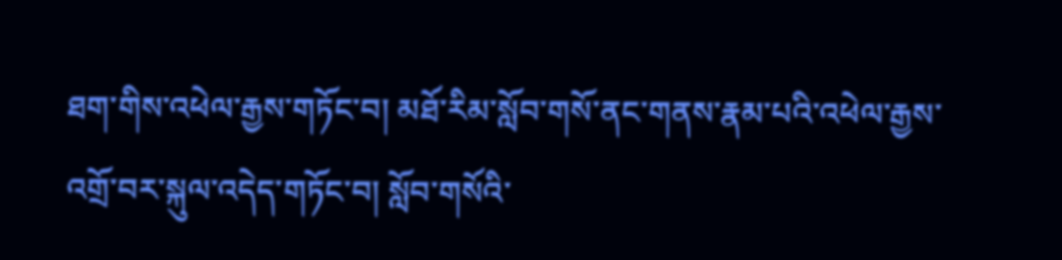ཐག་གིས་འཕེལ་རྒྱས་གཏོང་བ། མཐོ་རིམ་སློབ་གསོ་ནང་གནས་རྣམ་པའི་འཕེལ་རྒྱས་འགྲོ་བར་སྐུལ་འདེད་གཏོང་བ། སློབ་གསོའི་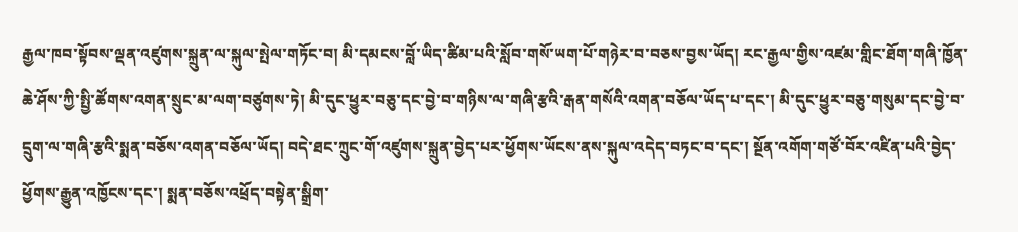རྒྱལ་ཁབ་སྟོབས་ལྡན་འཛུགས་སྐྲུན་ལ་སྐུལ་སྤེལ་གཏོང་བ། མི་དམངས་བློ་ཡིད་ཚིམ་པའི་སློབ་གསོ་ཡག་པོ་གཉེར་བ་བཅས་བྱས་ཡོད། རང་རྒྱལ་གྱིས་འཛམ་གླིང་ཐོག་གཞི་ཁྱོན་ཆེ་ཤོས་ཀྱི་སྤྱི་ཚོགས་འགན་སྲུང་མ་ལག་བཙུགས་ཏེ། མི་དུང་ཕྱུར་བཅུ་དང་བྱེ་བ་གཉིས་ལ་གཞི་རྩའི་རྒན་གསོའི་འགན་བཅོལ་ཡོད་པ་དང་། མི་དུང་ཕྱུར་བཅུ་གསུམ་དང་བྱེ་བ་དྲུག་ལ་གཞི་རྩའི་སྨན་བཅོས་འགན་བཅོལ་ཡོད། བདེ་ཐང་ཀྲུང་གོ་འཛུགས་སྐྲུན་བྱེད་པར་ཕྱོགས་ཡོངས་ནས་སྐུལ་འདེད་བཏང་བ་དང་། སྔོན་འགོག་གཙོ་བོར་འཛིན་པའི་བྱེད་ཕྱོགས་རྒྱུན་འཁྱོངས་དང་། སྨན་བཅོས་འཕྲོད་བསྟེན་སྒྲིག་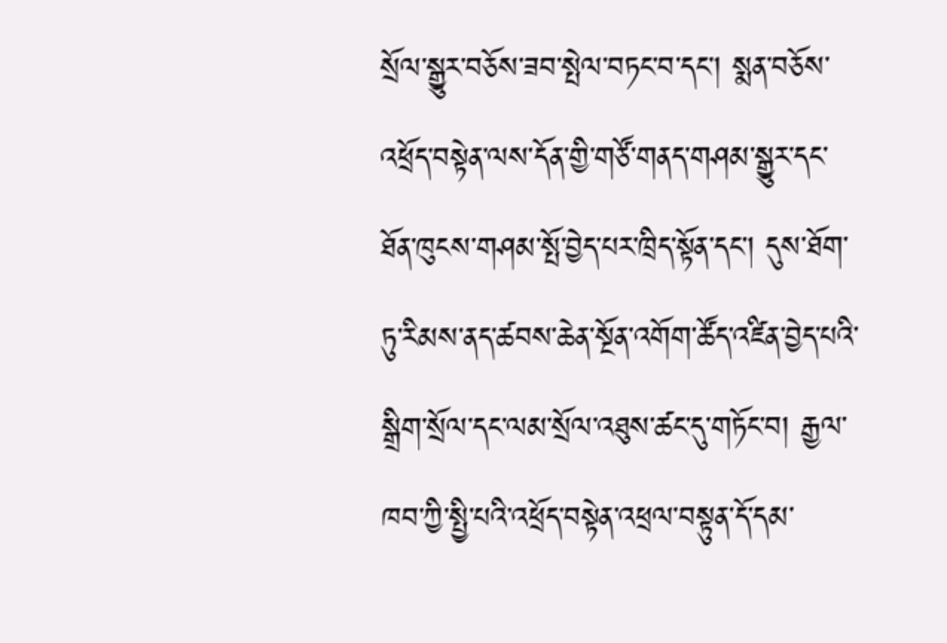སྲོལ་སྒྱུར་བཅོས་ཟབ་སྤེལ་བཏང་བ་དང་། སྨན་བཅོས་འཕྲོད་བསྟེན་ལས་དོན་གྱི་གཙོ་གནད་གཤམ་སྒྱུར་དང་ཐོན་ཁུངས་གཤམ་སྤོ་བྱེད་པར་ཁྲིད་སྟོན་དང་། དུས་ཐོག་ཏུ་རིམས་ནད་ཚབས་ཆེན་སྔོན་འགོག་ཚོད་འཛིན་བྱེད་པའི་སྒྲིག་སྲོལ་དང་ལམ་སྲོལ་འཐུས་ཚང་དུ་གཏོང་བ། རྒྱལ་ཁབ་ཀྱི་སྤྱི་པའི་འཕྲོད་བསྟེན་འཕྲལ་བསྟུན་དོ་དམ་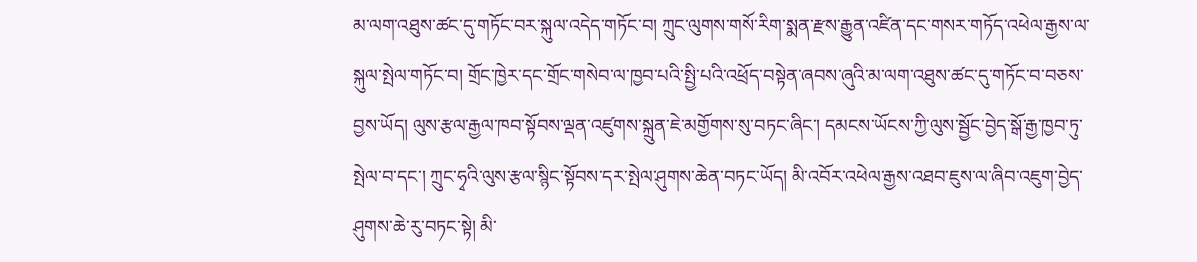མ་ལག་འཐུས་ཚང་དུ་གཏོང་བར་སྐུལ་འདེད་གཏོང་བ། ཀྲུང་ལུགས་གསོ་རིག་སྨན་རྫས་རྒྱུན་འཛིན་དང་གསར་གཏོད་འཕེལ་རྒྱས་ལ་སྐུལ་སྤེལ་གཏོང་བ། གྲོང་ཁྱེར་དང་གྲོང་གསེབ་ལ་ཁྱབ་པའི་སྤྱི་པའི་འཕྲོད་བསྟེན་ཞབས་ཞུའི་མ་ལག་འཐུས་ཚང་དུ་གཏོང་བ་བཅས་བྱས་ཡོད། ལུས་རྩལ་རྒྱལ་ཁབ་སྟོབས་ལྡན་འཛུགས་སྐྲུན་ཇེ་མགྱོགས་སུ་བཏང་ཞིང་། དམངས་ཡོངས་ཀྱི་ལུས་སྦྱོང་བྱེད་སྒོ་རྒྱ་ཁྱབ་ཏུ་སྤེལ་བ་དང་། ཀྲུང་ཧྭའི་ལུས་རྩལ་སྙིང་སྟོབས་དར་སྤེལ་ཤུགས་ཆེན་བཏང་ཡོད། མི་འབོར་འཕེལ་རྒྱས་འཐབ་ཇུས་ལ་ཞིབ་འཇུག་བྱེད་ཤུགས་ཆེ་རུ་བཏང་སྟེ། མི་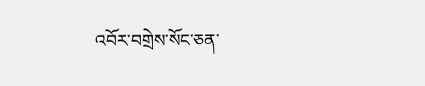འབོར་བགྲེས་སོང་ཅན་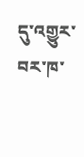དུ་འགྱུར་བར་ཁ་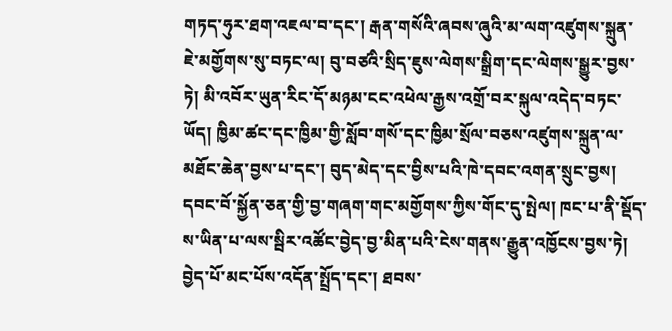གཏད་ཧུར་ཐག་འཇལ་བ་དང་། རྒན་གསོའི་ཞབས་ཞུའི་མ་ལག་འཛུགས་སྐྲུན་ཇེ་མགྱོགས་སུ་བཏང་ལ། བུ་བཙའི་སྲིད་ཇུས་ལེགས་སྒྲིག་དང་ལེགས་སྒྱུར་བྱས་ཏེ། མི་འབོར་ཡུན་རིང་དོ་མཉམ་ངང་འཕེལ་རྒྱས་འགྲོ་བར་སྐུལ་འདེད་བཏང་ཡོད། ཁྱིམ་ཚང་དང་ཁྱིམ་གྱི་སློབ་གསོ་དང་ཁྱིམ་སྲོལ་བཅས་འཛུགས་སྐྲུན་ལ་མཐོང་ཆེན་བྱས་པ་དང་། བུད་མེད་དང་བྱིས་པའི་ཁེ་དབང་འགན་སྲུང་བྱས། དབང་བོ་སྐྱོན་ཅན་གྱི་བྱ་གཞག་གང་མགྱོགས་ཀྱིས་གོང་དུ་སྤེལ། ཁང་པ་ནི་སྡོད་ས་ཡིན་པ་ལས་སྦིར་འཚོང་བྱེད་བྱ་མིན་པའི་ངེས་གནས་རྒྱུན་འཁྱོངས་བྱས་ཏེ། བྱེད་པོ་མང་པོས་འདོན་སྤྲོད་དང་། ཐབས་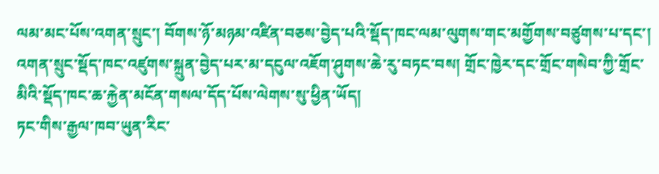ལམ་མང་པོས་འགན་སྲུང་། བོགས་ཉོ་མཉམ་འཛིན་བཅས་བྱེད་པའི་སྡོད་ཁང་ལམ་ལུགས་གང་མགྱོགས་བཙུགས་པ་དང་། འགན་སྲུང་སྡོད་ཁང་འཛུགས་སྐྲུན་བྱེད་པར་མ་དངུལ་འཇོག་ཤུགས་ཆེ་རུ་བཏང་བས། གྲོང་ཁྱེར་དང་གྲོང་གསེབ་ཀྱི་གྲོང་མིའི་སྡོད་ཁང་ཆ་རྐྱེན་མངོན་གསལ་དོད་པོས་ལེགས་སུ་ཕྱིན་ཡོད།
ཏང་གིས་རྒྱལ་ཁབ་ཡུན་རིང་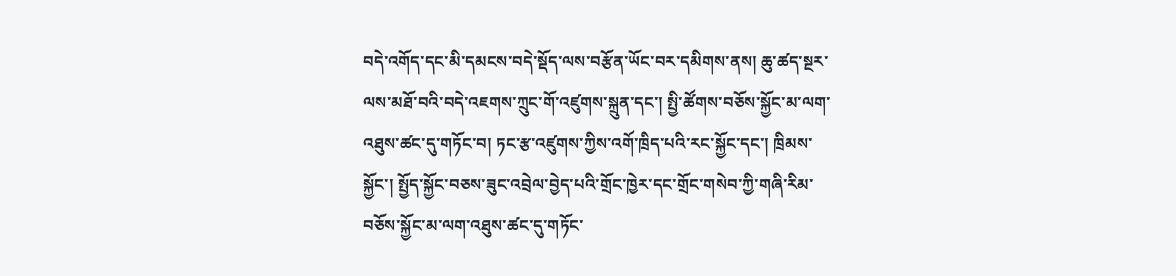བདེ་འགོད་དང་མི་དམངས་བདེ་སྡོད་ལས་བརྩོན་ཡོང་བར་དམིགས་ནས། ཆུ་ཚད་སྔར་ལས་མཐོ་བའི་བདེ་འཇགས་ཀྲུང་གོ་འཛུགས་སྐྲུན་དང་། སྤྱི་ཚོགས་བཅོས་སྐྱོང་མ་ལག་འཐུས་ཚང་དུ་གཏོང་བ། ཏང་རྩ་འཛུགས་ཀྱིས་འགོ་ཁྲིད་པའི་རང་སྐྱོང་དང་། ཁྲིམས་སྐྱོང་། སྤྱོད་སྐྱོང་བཅས་ཟུང་འབྲེལ་བྱེད་པའི་གྲོང་ཁྱེར་དང་གྲོང་གསེབ་ཀྱི་གཞི་རིམ་བཅོས་སྐྱོང་མ་ལག་འཐུས་ཚང་དུ་གཏོང་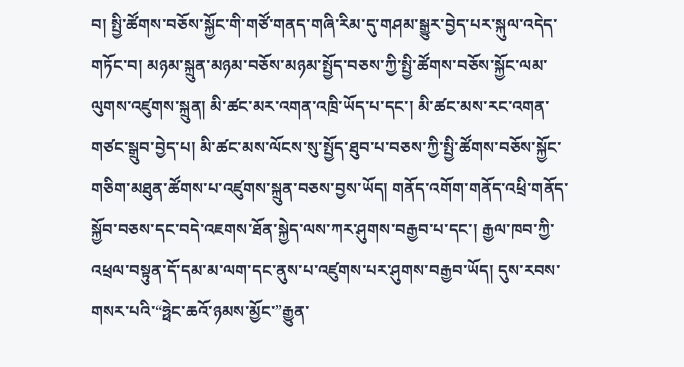བ། སྤྱི་ཚོགས་བཅོས་སྐྱོང་གི་གཙོ་གནད་གཞི་རིམ་དུ་གཤམ་སྒྱུར་བྱེད་པར་སྐུལ་འདེད་གཏོང་བ། མཉམ་སྐྲུན་མཉམ་བཅོས་མཉམ་སྤྱོད་བཅས་ཀྱི་སྤྱི་ཚོགས་བཅོས་སྐྱོང་ལམ་ལུགས་འཛུགས་སྐྲུན། མི་ཚང་མར་འགན་འཁྲི་ཡོད་པ་དང་། མི་ཚང་མས་རང་འགན་གཙང་སྒྲུབ་བྱེད་པ། མི་ཚང་མས་ལོངས་སུ་སྤྱོད་ཐུབ་པ་བཅས་ཀྱི་སྤྱི་ཚོགས་བཅོས་སྐྱོང་གཅིག་མཐུན་ཚོགས་པ་འཛུགས་སྐྲུན་བཅས་བྱས་ཡོད། གནོད་འགོག་གནོད་འཕྲི་གནོད་སྐྱོབ་བཅས་དང་བདེ་འཇགས་ཐོན་སྐྱེད་ལས་ཀར་ཤུགས་བརྒྱབ་པ་དང་། རྒྱལ་ཁབ་ཀྱི་འཕྲལ་བསྟུན་དོ་དམ་མ་ལག་དང་ནུས་པ་འཛུགས་པར་ཤུགས་བརྒྱབ་ཡོད། དུས་རབས་གསར་པའི་“ཧྥེང་ཆའོ་ཉམས་མྱོང་”རྒྱུན་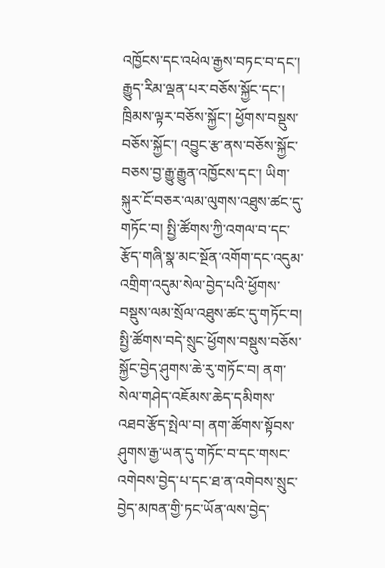འཁྱོངས་དང་འཕེལ་རྒྱས་བཏང་བ་དང་། རྒྱུད་རིམ་ལྡན་པར་བཅོས་སྐྱོང་དང་། ཁྲིམས་ལྟར་བཅོས་སྐྱོང་། ཕྱོགས་བསྡུས་བཅོས་སྐྱོང་། འབྱུང་རྩ་ནས་བཅོས་སྐྱོང་བཅས་བྱ་རྒྱུ་རྒྱུན་འཁྱོངས་དང་། ཡིག་སྐུར་ངོ་བཅར་ལམ་ལུགས་འཐུས་ཚང་དུ་གཏོང་བ། སྤྱི་ཚོགས་ཀྱི་འགལ་བ་དང་རྩོད་གཞི་སྣ་མང་སྔོན་འགོག་དང་འདུམ་འགྲིག་འདུམ་སེལ་བྱེད་པའི་ཕྱོགས་བསྡུས་ལམ་སྲོལ་འཐུས་ཚང་དུ་གཏོང་བ། སྤྱི་ཚོགས་བདེ་སྲུང་ཕྱོགས་བསྡུས་བཅོས་སྐྱོང་བྱེད་ཤུགས་ཆེ་རུ་གཏོང་བ། ནག་སེལ་གཤེད་འཇོམས་ཆེད་དམིགས་འཐབ་རྩོད་སྤེལ་བ། ནག་ཚོགས་སྟོབས་ཤུགས་རྒྱ་ཡན་དུ་གཏོང་བ་དང་གསང་འགེབས་བྱེད་པ་དང་ཐ་ན་འགེབས་སྲུང་བྱེད་མཁན་གྱི་ཏང་ཡོན་ལས་བྱེད་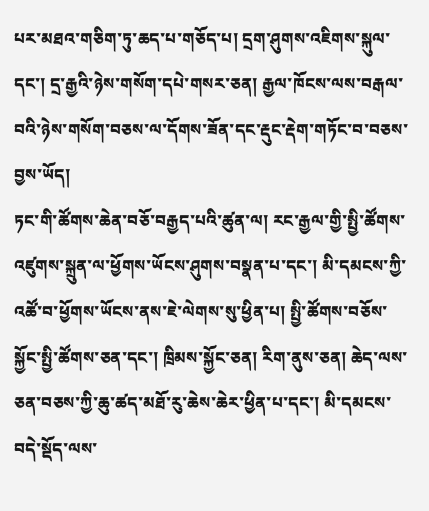པར་མཐའ་གཅིག་ཏུ་ཆད་པ་གཅོད་པ། དྲག་ཤུགས་འཇིགས་སྐུལ་དང་། དྲ་རྒྱའི་ཉེས་གསོག་དཔེ་གསར་ཅན། རྒྱལ་ཁོངས་ལས་བརྒལ་བའི་ཉེས་གསོག་བཅས་ལ་དོགས་ཟོན་དང་རྡུང་རྡེག་གཏོང་བ་བཅས་བྱས་ཡོད།
ཏང་གི་ཚོགས་ཆེན་བཅོ་བརྒྱད་པའི་ཚུན་ལ། རང་རྒྱལ་གྱི་སྤྱི་ཚོགས་འཛུགས་སྐྲུན་ལ་ཕྱོགས་ཡོངས་ཤུགས་བསྣན་པ་དང་། མི་དམངས་ཀྱི་འཚོ་བ་ཕྱོགས་ཡོངས་ནས་ཇེ་ལེགས་སུ་ཕྱིན་པ། སྤྱི་ཚོགས་བཅོས་སྐྱོང་སྤྱི་ཚོགས་ཅན་དང་། ཁྲིམས་སྐྱོང་ཅན། རིག་ནུས་ཅན། ཆེད་ལས་ཅན་བཅས་ཀྱི་ཆུ་ཚད་མཐོ་རུ་ཆེས་ཆེར་ཕྱིན་པ་དང་། མི་དམངས་བདེ་སྡོད་ལས་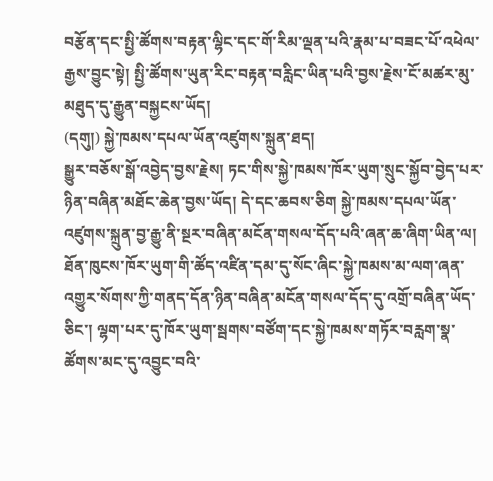བརྩོན་དང་སྤྱི་ཚོགས་བརྟན་ལྷིང་དང་གོ་རིམ་ལྡན་པའི་རྣམ་པ་བཟང་པོ་འཕེལ་རྒྱས་བྱུང་སྟེ། སྤྱི་ཚོགས་ཡུན་རིང་བརྟན་བརླིང་ཡིན་པའི་བྱས་རྗེས་ངོ་མཚར་མུ་མཐུད་དུ་རྒྱུན་བསྐྱངས་ཡོད།
(དགུ།) སྐྱེ་ཁམས་དཔལ་ཡོན་འཛུགས་སྐྲུན་ཐད།
སྒྱུར་བཅོས་སྒོ་འབྱེད་བྱས་རྗེས། ཏང་གིས་སྐྱེ་ཁམས་ཁོར་ཡུག་སྲུང་སྐྱོབ་བྱེད་པར་ཉིན་བཞིན་མཐོང་ཆེན་བྱས་ཡོད། དེ་དང་ཆབས་ཅིག སྐྱེ་ཁམས་དཔལ་ཡོན་འཛུགས་སྐྲུན་བྱ་རྒྱུ་ནི་སྔར་བཞིན་མངོན་གསལ་དོད་པའི་ཞན་ཆ་ཞིག་ཡིན་ལ། ཐོན་ཁུངས་ཁོར་ཡུག་གི་ཚོད་འཛིན་དམ་དུ་སོང་ཞིང་སྐྱེ་ཁམས་མ་ལག་ཞན་འགྱུར་སོགས་ཀྱི་གནད་དོན་ཉིན་བཞིན་མངོན་གསལ་དོད་དུ་འགྲོ་བཞིན་ཡོད་ཅིང་། ལྷག་པར་དུ་ཁོར་ཡུག་སྦགས་བཙོག་དང་སྐྱེ་ཁམས་གཏོར་བརླག་སྣ་ཚོགས་མང་དུ་འབྱུང་བའི་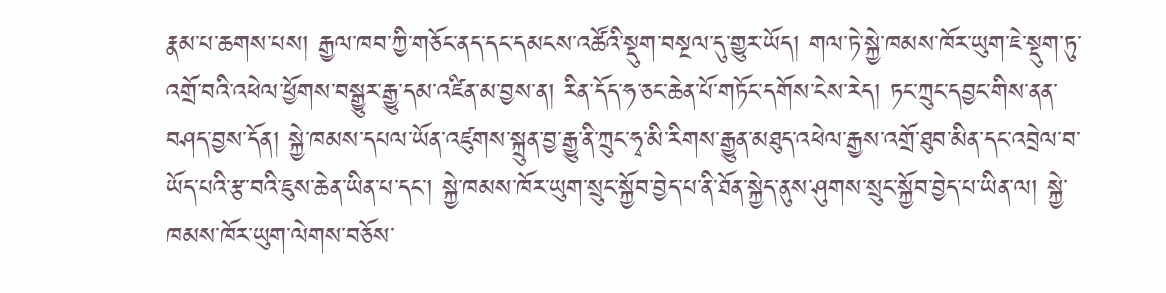རྣམ་པ་ཆགས་པས། རྒྱལ་ཁབ་ཀྱི་གཅོང་ནད་དང་དམངས་འཚོའི་སྡུག་བསྔལ་དུ་གྱུར་ཡོད། གལ་ཏེ་སྐྱེ་ཁམས་ཁོར་ཡུག་ཇེ་སྡུག་ཏུ་འགྲོ་བའི་འཕེལ་ཕྱོགས་བསྒྱུར་རྒྱུ་དམ་འཛིན་མ་བྱས་ན། རིན་དོད་ཧ་ཅང་ཆེན་པོ་གཏོང་དགོས་ངེས་རེད། ཏང་ཀྲུང་དབྱང་གིས་ནན་བཤད་བྱས་དོན། སྐྱེ་ཁམས་དཔལ་ཡོན་འཛུགས་སྐྲུན་བྱ་རྒྱུ་ནི་ཀྲུང་ཧྭ་མི་རིགས་རྒྱུན་མཐུད་འཕེལ་རྒྱས་འགྲོ་ཐུབ་མིན་དང་འབྲེལ་བ་ཡོད་པའི་རྩ་བའི་ཇུས་ཆེན་ཡིན་པ་དང་། སྐྱེ་ཁམས་ཁོར་ཡུག་སྲུང་སྐྱོབ་བྱེད་པ་ནི་ཐོན་སྐྱེད་ནུས་ཤུགས་སྲུང་སྐྱོབ་བྱེད་པ་ཡིན་ལ། སྐྱེ་ཁམས་ཁོར་ཡུག་ལེགས་བཅོས་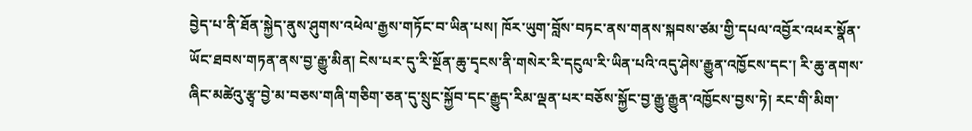བྱེད་པ་ནི་ཐོན་སྐྱེད་ནུས་ཤུགས་འཕེལ་རྒྱས་གཏོང་བ་ཡིན་པས། ཁོར་ཡུག་བློས་བཏང་ནས་གནས་སྐབས་ཙམ་གྱི་དཔལ་འབྱོར་འཕར་སྣོན་ཡོང་ཐབས་གཏན་ནས་བྱ་རྒྱུ་མིན། ངེས་པར་དུ་རི་སྔོན་ཆུ་དྭངས་ནི་གསེར་རི་དངུལ་རི་ཡིན་པའི་འདུ་ཤེས་རྒྱུན་འཁྱོངས་དང་། རི་ཆུ་ནགས་ཞིང་མཚེའུ་རྩྭ་བྱེ་མ་བཅས་གཞི་གཅིག་ཅན་དུ་སྲུང་སྐྱོབ་དང་རྒྱུད་རིམ་ལྡན་པར་བཅོས་སྐྱོང་བྱ་རྒྱུ་རྒྱུན་འཁྱོངས་བྱས་ཏེ། རང་གི་མིག་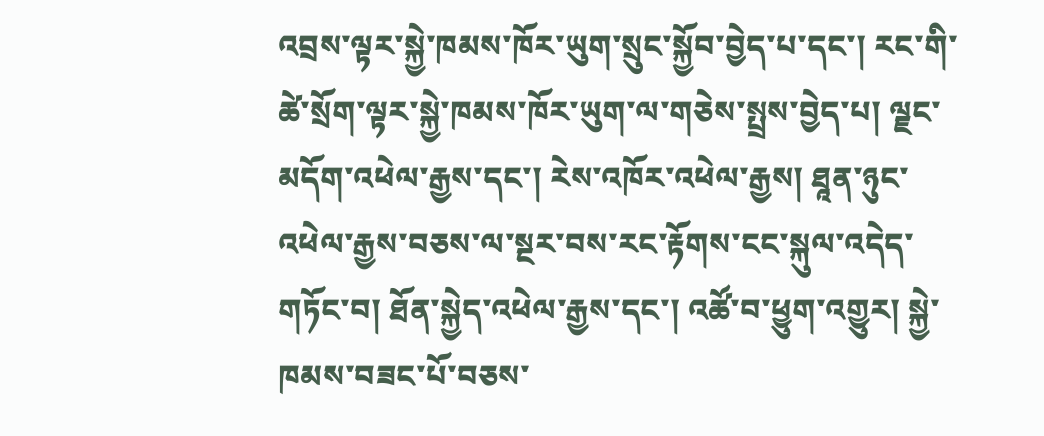འབྲས་ལྟར་སྐྱེ་ཁམས་ཁོར་ཡུག་སྲུང་སྐྱོབ་བྱེད་པ་དང་། རང་གི་ཚེ་སྲོག་ལྟར་སྐྱེ་ཁམས་ཁོར་ཡུག་ལ་གཅེས་སྤྲས་བྱེད་པ། ལྗང་མདོག་འཕེལ་རྒྱས་དང་། རེས་འཁོར་འཕེལ་རྒྱས། ཐཱན་ཉུང་འཕེལ་རྒྱས་བཅས་ལ་སྔར་བས་རང་རྟོགས་ངང་སྐུལ་འདེད་གཏོང་བ། ཐོན་སྐྱེད་འཕེལ་རྒྱས་དང་། འཚོ་བ་ཕྱུག་འགྱུར། སྐྱེ་ཁམས་བཟང་པོ་བཅས་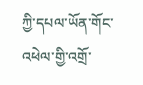ཀྱི་དཔལ་ཡོན་གོང་འཕེལ་གྱི་འགྲོ་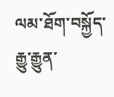ལམ་ཐོག་བསྐྱོད་རྒྱུ་རྒྱུན་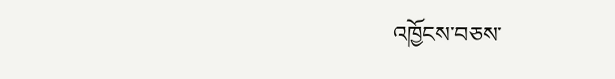འཁྱོངས་བཅས་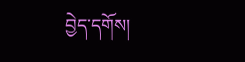བྱེད་དགོས།